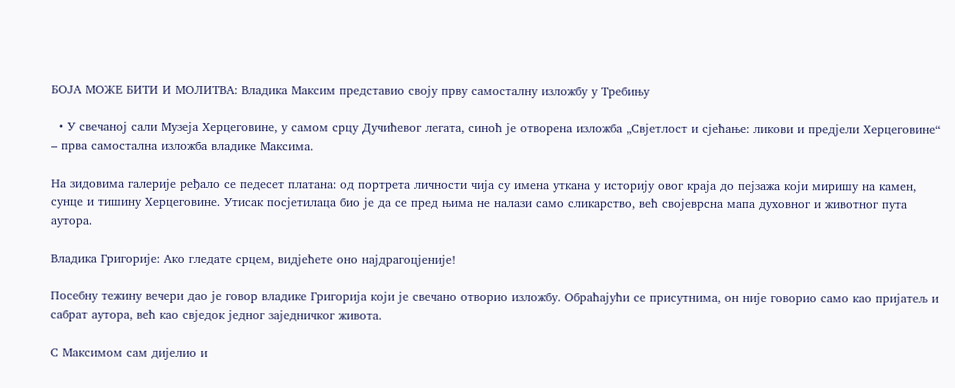БОЈА МОЖЕ БИТИ И МОЛИТВА: Владика Максим представио своју прву самосталну изложбу у Требињу

  • У свечаној сали Музеја Херцеговине, у самом срцу Дучићевог легата, синоћ је отворена изложба „Свјетлост и сјећање: ликови и предјели Херцеговине“ – прва самостална изложба владике Максима.

На зидовима галерије ређало се педесет платана: од портрета личности чија су имена уткана у историју овог краја до пејзажа који миришу на камен, сунце и тишину Херцеговине. Утисак посјетилаца био је да се пред њима не налази само сликарство, већ својеврсна мапа духовног и животног пута аутора.

Владика Григорије: Ако гледате срцем, видјећете оно најдрагоцјеније!

Посебну тежину вечери дао је говор владике Григорија који је свечано отворио изложбу. Обраћајући се присутнима, он није говорио само као пријатељ и сабрат аутора, већ као свједок једног заједничког живота.

С Максимом сам дијелио и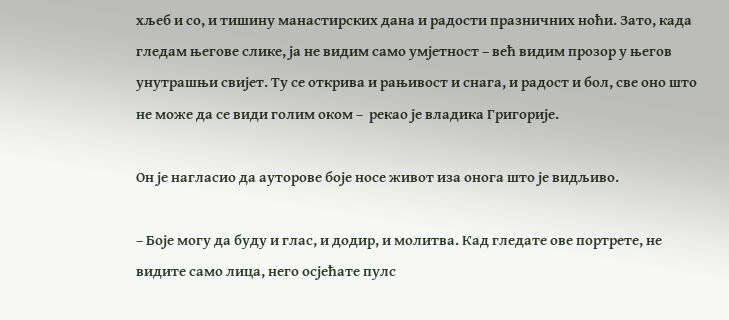хљеб и со, и тишину манастирских дана и радости празничних ноћи. Зато, када гледам његове слике, ја не видим само умјетност – већ видим прозор у његов унутрашњи свијет. Ту се открива и рањивост и снага, и радост и бол, све оно што не може да се види голим оком –  рекао је владика Григорије.

Он је нагласио да ауторове боје носе живот иза онога што је видљиво.

– Боје могу да буду и глас, и додир, и молитва. Кад гледате ове портрете, не видите само лица, него осјећате пулс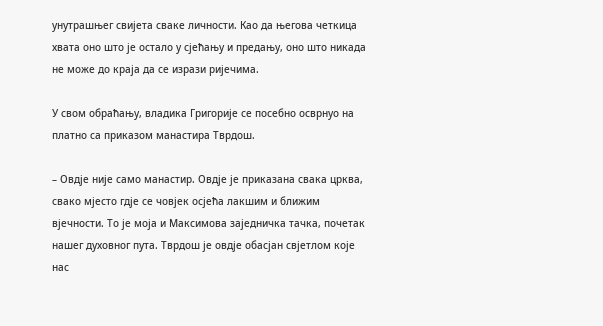унутрашњег свијета сваке личности. Као да његова четкица хвата оно што је остало у сјећању и предању, оно што никада не може до краја да се изрази ријечима.

У свом обраћању, владика Григорије се посебно осврнуо на платно са приказом манастира Тврдош.

– Овдје није само манастир. Овдје је приказана свака црква, свако мјесто гдје се човјек осјећа лакшим и ближим вјечности. То је моја и Максимова заједничка тачка, почетак нашег духовног пута. Тврдош је овдје обасјан свјетлом које нас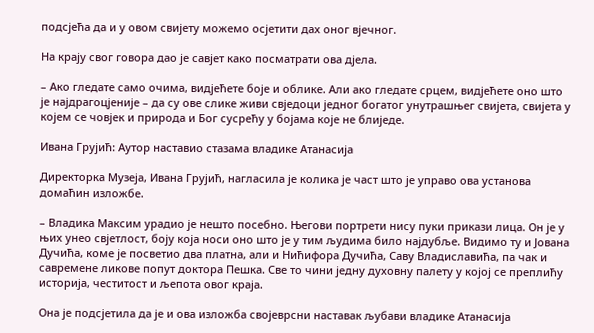подсјећа да и у овом свијету можемо осјетити дах оног вјечног.

На крају свог говора дао је савјет како посматрати ова дјела.

– Ако гледате само очима, видјећете боје и облике. Али ако гледате срцем, видјећете оно што је најдрагоцјеније – да су ове слике живи свједоци једног богатог унутрашњег свијета, свијета у којем се човјек и природа и Бог сусрећу у бојама које не блиједе.

Ивана Грујић: Аутор наставио стазама владике Атанасија

Директорка Музеја, Ивана Грујић, нагласила је колика је част што је управо ова установа домаћин изложбе.

– Владика Максим урадио је нешто посебно. Његови портрети нису пуки прикази лица. Он је у њих унео свјетлост, боју која носи оно што је у тим људима било најдубље. Видимо ту и Јована Дучића, коме је посветио два платна, али и Нићифора Дучића, Саву Владиславића, па чак и савремене ликове попут доктора Пешка. Све то чини једну духовну палету у којој се преплићу историја, честитост и љепота овог краја.

Она је подсјетила да је и ова изложба својеврсни наставак љубави владике Атанасија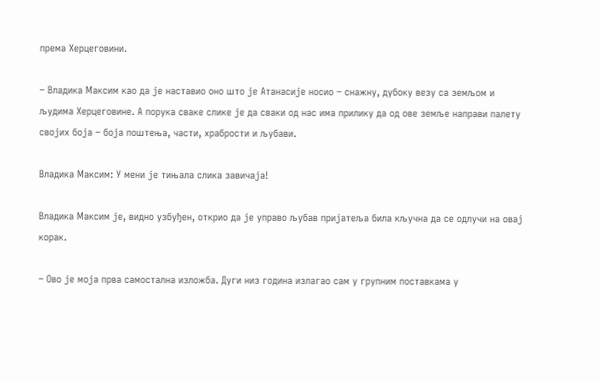према Херцеговини.

– Владика Максим као да је наставио оно што је Атанасије носио – снажну, дубоку везу са земљом и људима Херцеговине. А порука сваке слике је да сваки од нас има прилику да од ове земље направи палету својих боја – боја поштења, части, храбрости и љубави.

Владика Максим: У мени је тињала слика завичаја!

Владика Максим је, видно узбуђен, открио да је управо љубав пријатеља била кључна да се одлучи на овај корак.

– Ово је моја прва самостална изложба. Дуги низ година излагао сам у групним поставкама у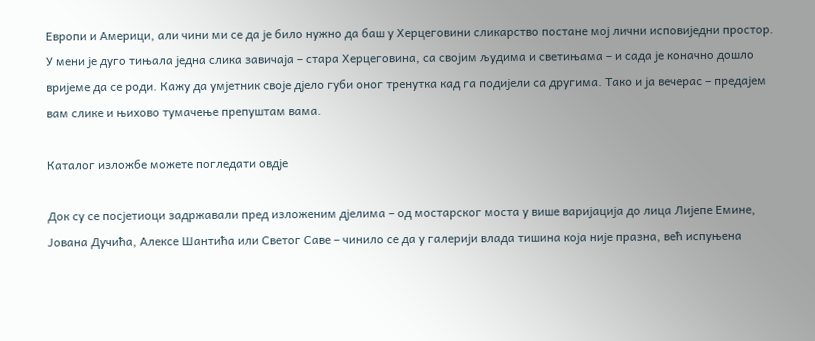Европи и Америци, али чини ми се да је било нужно да баш у Херцеговини сликарство постане мој лични исповиједни простор. У мени је дуго тињала једна слика завичаја – стара Херцеговина, са својим људима и светињама – и сада је коначно дошло вријеме да се роди. Кажу да умјетник своје дјело губи оног тренутка кад га подијели са другима. Тако и ја вечерас – предајем вам слике и њихово тумачење препуштам вама.

Каталог изложбе можете погледати овдје

Док су се посјетиоци задржавали пред изложеним дјелима – од мостарског моста у више варијација до лица Лијепе Емине, Јована Дучића, Алексе Шантића или Светог Саве – чинило се да у галерији влада тишина која није празна, већ испуњена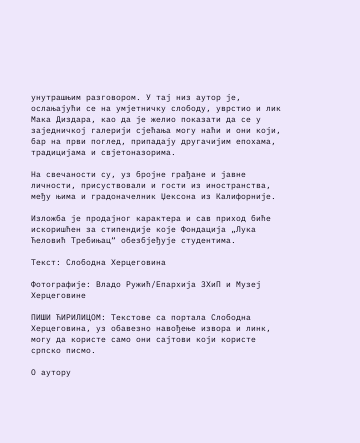унутрашњим разговором. У тај низ аутор је, ослањајући се на умјетничку слободу, уврстио и лик Мака Диздара, као да је желио показати да се у заједничкој галерији сјећања могу наћи и они који, бар на први поглед, припадају другачијим епохама, традицијама и свјетоназорима.

На свечаности су, уз бројне грађане и јавне личности, присуствовали и гости из иностранства, међу њима и градоначелник Џексона из Калифорније.

Изложба је продајног карактера и сав приход биће искоришћен за стипендије које Фондација „Лука Ћеловић Требињац“ обезбјеђује студентима.

Текст: Слободна Херцеговина

Фотографије: Владо Ружић/Епархија ЗХиП и Музеј Херцеговине

ПИШИ ЋИРИЛИЦОМ: Текстове са портала Слободна Херцеговина, уз обавезно навођење извора и линк, могу да користе само они сајтови који користе српско писмо.

О аутору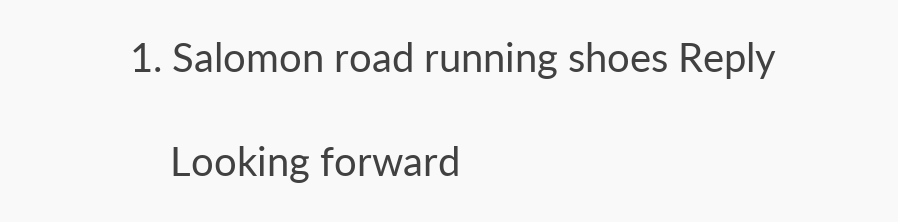1. Salomon road running shoes Reply

    Looking forward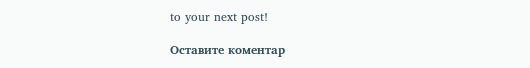to your next post!

Оставите коментар